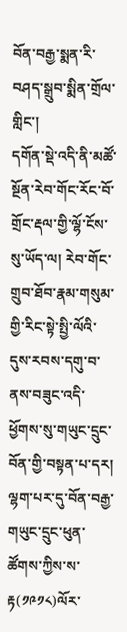བོན་བརྒྱ་སྨན་རི་བཤད་སྒྲུབ་སྨིན་གྲོལ་གླིང་།
དགོན་སྡེ་འདི་ནི་མཚོ་སྔོན་རེབ་གོང་རོང་བོ་གྲོང་རྡལ་གྱི་ལྷོ་ངོས་སུ་ཡོད་ལ། རེབ་གོང་གྲུབ་ཐོབ་རྣམ་གསུམ་གྱི་རིང་སྟེ་སྤྱི་ལོའི་དུས་རབས་དགུ་བ་ནས་བཟུང་འདི་ཕྱོགས་སུ་གཡུང་དྲུང་བོན་གྱི་བསྟན་པ་དར། ལྷག་པར་དུ་བོན་བརྒྱ་གཡུང་དྲུང་ཕུན་ཚོགས་ཀྱིས་ས་རྟ(༡༩༡༨)ལོར་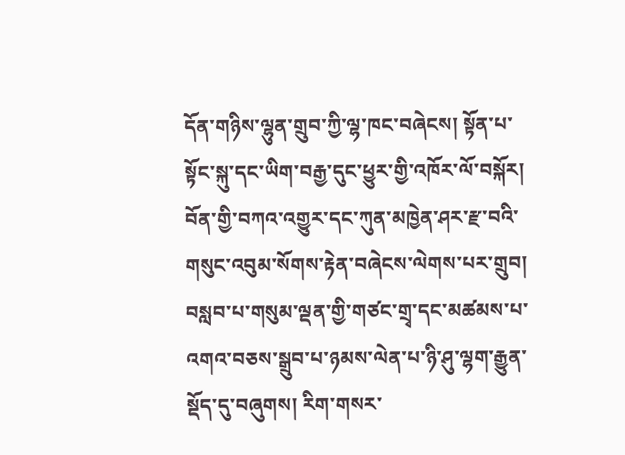དོན་གཉིས་ལྷུན་གྲུབ་ཀྱི་ལྷ་ཁང་བཞེངས། སྟོན་པ་སྟོང་སྐུ་དང་ཡིག་བརྒྱ་དུང་ཕྱུར་གྱི་འཁོར་ལོ་བསྐོར། བོན་གྱི་བཀའ་འགྱུར་དང་ཀུན་མཁྱེན་ཤར་རྫ་བའི་གསུང་འབུམ་སོགས་རྟེན་བཞེངས་ལེགས་པར་གྲུབ། བསླབ་པ་གསུམ་ལྡན་གྱི་གཙང་གྲྭ་དང་མཚམས་པ་འགའ་བཅས་སྒྲུབ་པ་ཉམས་ལེན་པ་ཉི་ཤུ་ལྷག་རྒྱུན་སྡོད་དུ་བཞུགས། རིག་གསར་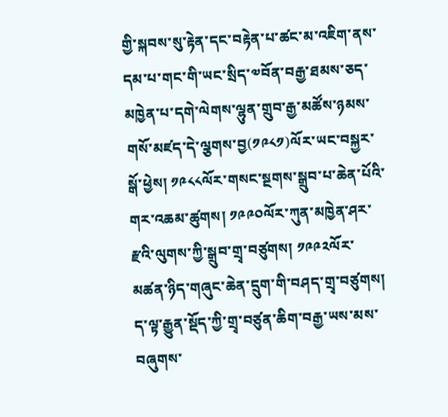གྱི་སྐབས་སུ་རྟེན་དང་བརྟེན་པ་ཚང་མ་འཇིག་ནས་དམ་པ་གང་གི་ཡང་སྲིད་༧བོན་བརྒྱ་ཐམས་ཅད་མཁྱེན་པ་དགེ་ལེགས་ལྷུན་གྲུབ་རྒྱ་མཚོས་ཉམས་གསོ་མཛད་དེ་ལྕགས་བྱ(༡༩༨༡)ལོར་ཡང་བསྐྱར་སྒོ་ཕྱེས། ༡༩༨༨ལོར་གསང་སྔགས་སྒྲུབ་པ་ཆེན་པོའི་གར་འཆམ་ཚུགས། ༡༩༩༠ལོར་ཀུན་མཁྱེན་ཤར་རྫའི་ལུགས་ཀྱི་སྒྲུབ་གྲྭ་བཙུགས། ༡༩༩༢ལོར་མཚན་ཉིད་གཞུང་ཆེན་དྲུག་གི་བཤད་གྲྭ་བཙུགས། ད་ལྟ་རྒྱུན་སྡོད་ཀྱི་གྲྭ་བཙུན་ཆིག་བརྒྱ་ཡས་མས་བཞུགས་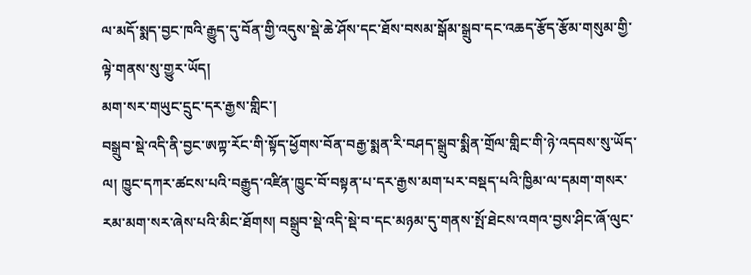ལ་མདོ་སྨད་བྱང་ཁའི་རྒྱུད་དུ་བོན་གྱི་འདུས་སྡེ་ཆེ་ཤོས་དང་ཐོས་བསམ་སྒོམ་སྒྲུབ་དང་འཆད་རྩོད་རྩོམ་གསུམ་གྱི་ལྟེ་གནས་སུ་གྱུར་ཡོད།
མག་སར་གཡུང་དྲུང་དར་རྒྱས་གླིང་།
བསྒྲུབ་སྡེ་འདི་ནི་བྱང་ཨཀྟ་རོང་གི་སྟོད་ཕྱོགས་བོན་བརྒྱ་སྨན་རི་བཤད་སྒྲུབ་སྨིན་གྲོལ་གླིང་གི་ཉེ་འདབས་སུ་ཡོད་ལ། ཁྱུང་དཀར་ཚངས་པའི་བརྒྱུད་འཛིན་ཁྱུང་བོ་བསྟན་པ་དར་རྒྱས་མག་པར་བསྡད་པའི་ཁྱིམ་ལ་དམག་གསར་རམ་མག་སར་ཞེས་པའི་མིང་ཐོགས། བསྒྲུབ་སྡེ་འདི་སྡེ་བ་དང་མཉམ་དུ་གནས་སྤོ་ཐེངས་འགའ་བྱས་ཤིང་ཞོ་ལུང་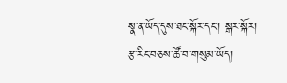སྣ་ན་ཡོད་དུས་ཐང་སྐོར་དང་། སྒར་སྐོར། རྩ་རིང་བཅས་ཚོ་བ་གསུམ་ཡོད།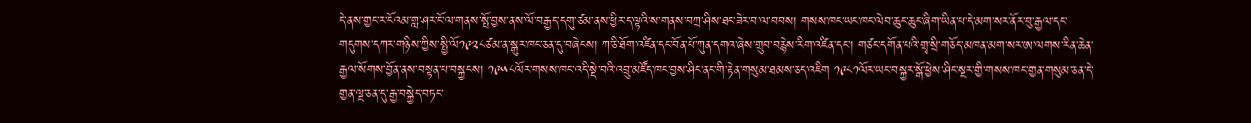དེ་ནས་གྱང་ར་ངོའམ་གླ་ཤར་ངོ་ལ་གནས་སྤོ་བྱས་ནས་ལོ་བརྒྱད་དགུ་ཙམ་ནས་ཕྱིར་ད་ལྟའི་ས་གནས་བཀྲ་ཤིས་ཐང་ཟེར་བ་ལ་བབས། གསས་ཁང་ཡང་ཁང་ལེབ་ཆུང་ཆུང་ཞིག་ཡིན་པ་དེ་མག་སར་ནོར་བུ་རྒྱལ་དང་གདུགས་དཀར་གཉིས་ཀྱིས་སྤྱི་ལོ༡༩༢༨ཙམ་ན་སྒུར་ཁང་ཅན་དུ་བཞེངས། ཀ་ཅི་ཐོག་འཛིན་དང་བོན་པོ་ཀུན་དགའ་ཞེས་གྲུབ་བརྙེས་རིག་འཛིན་དང་། གཙང་དགོན་པའི་གྲྭ་སྲི་གཅོད་མཁན་མག་སར་ཨ་ལགས་རིན་ཆེན་རྒྱལ་སོགས་བྱོན་ནས་བསྟན་པ་བསྐྱངས། ༡༩༥༨ལོར་གསས་ཁང་འདི་སྡེ་བའི་འབྲུ་མཛོད་ཁང་བྱས་ཤིང་ནང་གི་རྟེན་གསུམ་ཐམས་ཅད་འཇིག ༡༩༨༡ལོར་ཡང་བསྐྱར་སྒོ་ཕྱེས་ཤིང་སྔར་གྱི་གསས་ཁང་གྱན་གསུམ་ཅན་དེ་གྱན་ལྔ་ཅན་དུ་རྒྱ་བསྐྱེད་བཏང་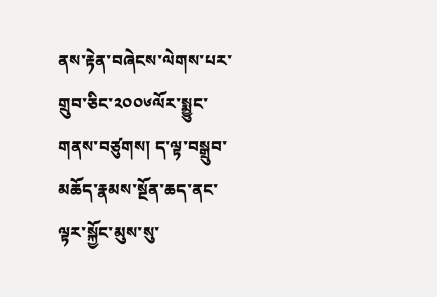ནས་རྟེན་བཞེངས་ལེགས་པར་གྲུབ་ཅིང་༢༠༠༦ལོར་སྨྱུང་གནས་བཙུགས། ད་ལྟ་བསྒྲུབ་མཆོད་རྣམས་སྔོན་ཆད་ནང་ལྟར་སྐྱོང་མུས་སུ་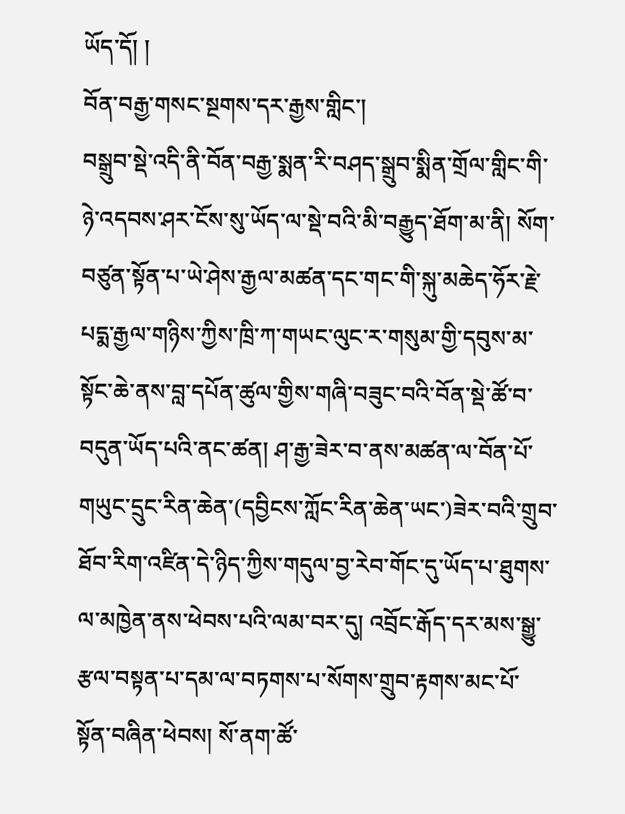ཡོད་དོ། །
བོན་བརྒྱ་གསང་སྔགས་དར་རྒྱས་གླིང་།
བསྒྲུབ་སྡེ་འདི་ནི་བོན་བརྒྱ་སྨན་རི་བཤད་སྒྲུབ་སྨིན་གྲོལ་གླིང་གི་ཉེ་འདབས་ཤར་ངོས་སུ་ཡོད་ལ་སྡེ་བའི་མི་བརྒྱུད་ཐོག་མ་ནི། སོག་བཙུན་སྟོན་པ་ཡེ་ཤེས་རྒྱལ་མཚན་དང་གང་གི་སྐུ་མཆེད་ཧོར་རྗེ་པདྨ་རྒྱལ་གཉིས་ཀྱིས་ཁྲི་ཀ་གཡང་ལུང་ར་གསུམ་གྱི་དབུས་མ་སྟོང་ཆེ་ནས་བླ་དཔོན་ཚུལ་གྱིས་གཞི་བཟུང་བའི་བོན་སྡེ་ཚོ་བ་བདུན་ཡོད་པའི་ནང་ཚན། ཤ་རྒྱ་ཟེར་བ་ནས་མཚན་ལ་བོན་པོ་གཡུང་དྲུང་རིན་ཆེན་(དབྱིངས་ཀློང་རིན་ཆེན་ཡང་)ཟེར་བའི་གྲུབ་ཐོབ་རིག་འཛིན་དེ་ཉིད་ཀྱིས་གདུལ་བྱ་རེབ་གོང་དུ་ཡོད་པ་ཐུགས་ལ་མཁྱེན་ནས་ཕེབས་པའི་ལམ་བར་དུ། འབྲོང་རྒོད་དར་མས་སྒྱུ་རྩལ་བསྟན་པ་དམ་ལ་བཏགས་པ་སོགས་གྲུབ་རྟགས་མང་པོ་སྟོན་བཞིན་ཕེབས། སོ་ནག་ཚོ་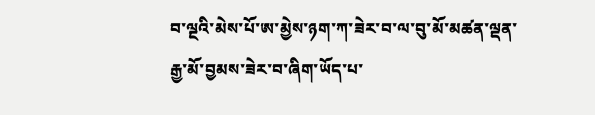བ་ལྔའི་མེས་པོ་ཨ་མྱེས་ཉག་ཀ་ཟེར་བ་ལ་བུ་མོ་མཚན་ལྡན་རྒྱ་མོ་བྱམས་ཟེར་བ་ཞིག་ཡོད་པ་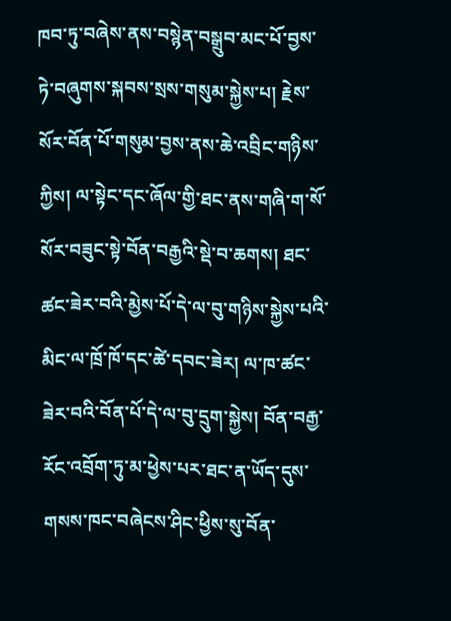ཁབ་ཏུ་བཞེས་ནས་བསྙེན་བསྒྲུབ་མང་པོ་བྱས་ཏེ་བཞུགས་སྐབས་སྲས་གསུམ་སྐྱེས་པ། རྗེས་སོར་བོན་པོ་གསུམ་བྱས་ནས་ཆེ་འབྲིང་གཉིས་ཀྱིས། ལ་སྟེང་དང་ཞོལ་གྱི་ཐང་ནས་གཞི་ག་སོ་སོར་བཟུང་སྟེ་བོན་བརྒྱའི་སྡེ་བ་ཆགས། ཐང་ཚང་ཟེར་བའི་མྱེས་པོ་དེ་ལ་བུ་གཉིས་སྐྱེས་པའི་མིང་ལ་ཁྲོ་ཁོ་དང་ཚེ་དབང་ཟེར། ལ་ཁ་ཚང་ཟེར་བའི་བོན་པོ་དེ་ལ་བུ་དྲུག་སྐྱེས། བོན་བརྒྱ་རོང་འབྲོག་ཏུ་མ་ཕྱེས་པར་ཐང་ན་ཡོད་དུས་གསས་ཁང་བཞེངས་ཤིང་ཕྱིས་སུ་བོན་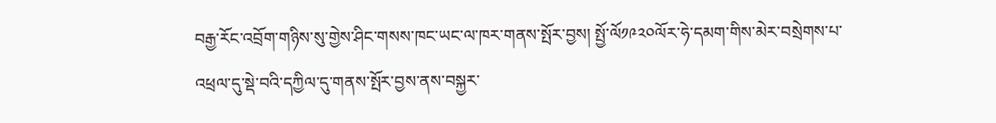བརྒྱ་རོང་འབྲོག་གཉིས་སུ་གྱེས་ཤིང་གསས་ཁང་ཡང་ལ་ཁར་གནས་སྤོར་བྱས། སྤྱོ་ལོ༡༩༢༠ལོར་ཧེ་དམག་གིས་མེར་བསྲེགས་པ་འཕྲལ་དུ་སྡེ་བའི་དཀྱིལ་དུ་གནས་སྤོར་བྱས་ནས་བསྐྱར་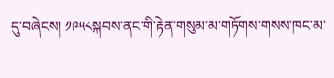དུ་བཞེངས། ༡༩༥༨སྐབས་ནང་གི་རྟེན་གསུམ་མ་གཏོགས་གསས་ཁང་མ་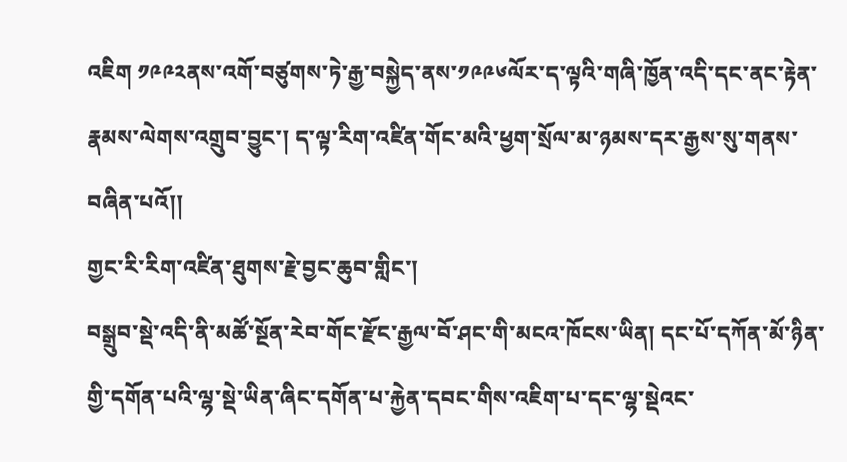འཇིག ༡༩༩༢ནས་འགོ་བཙུགས་ཏེ་རྒྱ་བསྐྱེད་ནས་༡༩༩༦ལོར་ད་ལྟའི་གཞི་ཁྱོན་འདི་དང་ནང་རྟེན་རྣམས་ལེགས་འགྲུབ་བྱུང་། ད་ལྟ་རིག་འཛིན་གོང་མའི་ཕྱག་སྲོལ་མ་ཉམས་དར་རྒྱས་སུ་གནས་བཞིན་པའོ།།
གྱང་རི་རིག་འཛིན་ཐུགས་རྗེ་བྱང་ཆུབ་གླིང་།
བསྒྲུབ་སྡེ་འདི་ནི་མཚོ་སྔོན་རེབ་གོང་རྫོང་རྒྱལ་བོ་ཤང་གི་མངའ་ཁོངས་ཡིན། དང་པོ་དཀོན་མོ་ཉིན་གྱི་དགོན་པའི་ལྷ་སྡེ་ཡིན་ཞིང་དགོན་པ་རྐྱེན་དབང་གིས་འཇིག་པ་དང་ལྷ་སྡེའང་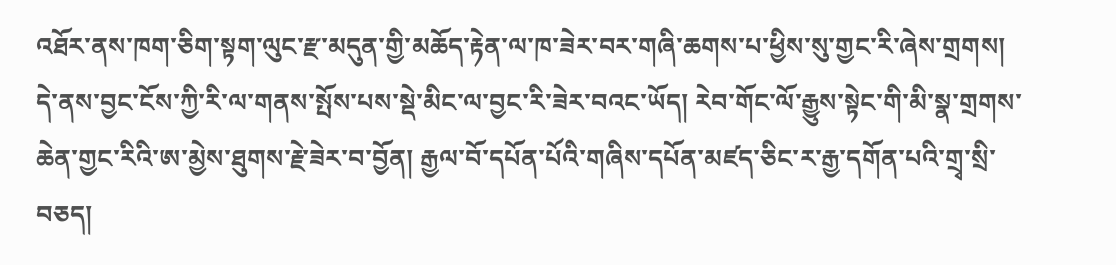འཐོར་ནས་ཁག་ཅིག་སྟག་ལུང་རྫ་མདུན་གྱི་མཆོད་རྟེན་ལ་ཁ་ཟེར་བར་གཞི་ཆགས་པ་ཕྱིས་སུ་གྱང་རི་ཞེས་གྲགས། དེ་ནས་བྱང་ངོས་ཀྱི་རི་ལ་གནས་སྤོས་པས་སྡེ་མིང་ལ་བྱང་རི་ཟེར་བའང་ཡོད། རེབ་གོང་ལོ་རྒྱུས་སྟེང་གི་མི་སྣ་གྲགས་ཆེན་གྱང་རིའི་ཨ་མྱེས་ཐུགས་རྗེ་ཟེར་བ་བྱོན། རྒྱལ་བོ་དཔོན་པོའི་གཞིས་དཔོན་མཛད་ཅིང་ར་རྒྱ་དགོན་པའི་གྲྭ་སྲི་བཅད།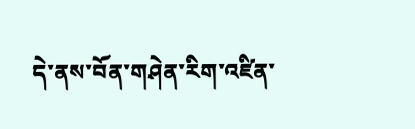དེ་ནས་བོན་གཤེན་རིག་འཛིན་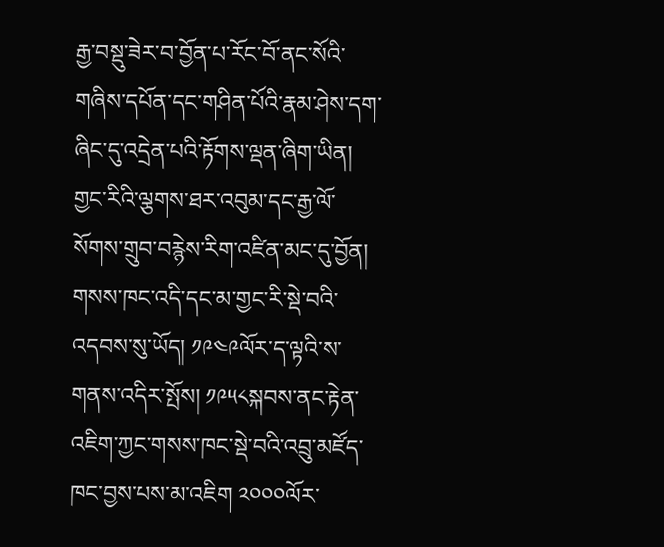རྒྱ་བསྡུ་ཟེར་བ་བྱོན་པ་རོང་བོ་ནང་སོའི་གཞིས་དཔོན་དང་གཤིན་པོའི་རྣམ་ཤེས་དག་ཞིང་དུ་འདྲེན་པའི་རྟོགས་ལྡན་ཞིག་ཡིན། གྱང་རིའི་ལྕགས་ཐར་འབུམ་དང་རྒྱ་ལོ་སོགས་གྲུབ་བརྙེས་རིག་འཛིན་མང་དུ་བྱོན། གསས་ཁང་འདི་དང་མ་གྱང་རི་སྡེ་བའི་འདབས་སུ་ཡོད། ༡༩༤༩ལོར་ད་ལྟའི་ས་གནས་འདིར་སྤོས། ༡༩༥༨སྐབས་ནང་རྟེན་འཇིག་ཀྱང་གསས་ཁང་སྡེ་བའི་འབྲུ་མཛོད་ཁང་བྱས་པས་མ་འཇིག ༢༠༠༠ལོར་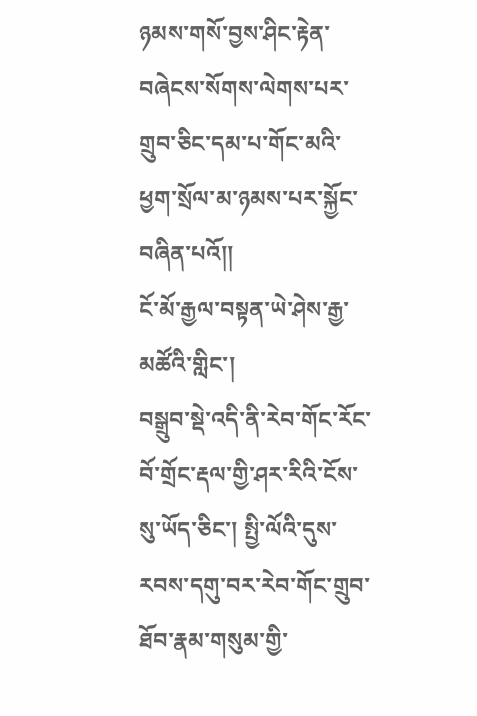ཉམས་གསོ་བྱས་ཤིང་རྟེན་བཞེངས་སོགས་ལེགས་པར་གྲུབ་ཅིང་དམ་པ་གོང་མའི་ཕྱག་སྲོལ་མ་ཉམས་པར་སྐྱོང་བཞིན་པའོ།།
ངོ་མོ་རྒྱལ་བསྟན་ཡེ་ཤེས་རྒྱ་མཚོའི་གླིང་།
བསྒྲུབ་སྡེ་འདི་ནི་རེབ་གོང་རོང་བོ་གྲོང་རྡལ་གྱི་ཤར་རིའི་ངོས་སུ་ཡོད་ཅིང་། སྤྱི་ལོའི་དུས་རབས་དགུ་བར་རེབ་གོང་གྲུབ་ཐོབ་རྣམ་གསུམ་གྱི་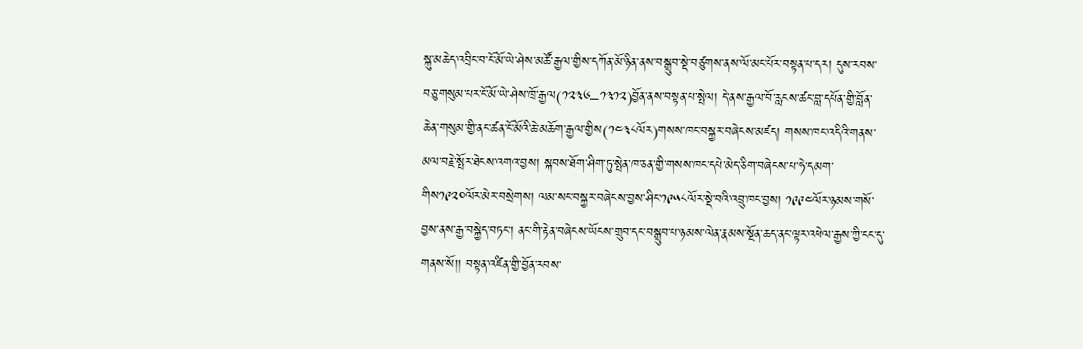སྐུ་མཆེད་འབྲིང་བ་ངོ་མོ་ཡེ་ཤེས་མཚོ་རྒྱལ་གྱིས་དཀོན་མོ་ཉིན་ནས་བསྒྲུབ་སྡེ་བཙུགས་ནས་ལོ་མང་པོར་བསྟན་པ་དར། དུས་རབས་བཅུ་གསུམ་པར་ངོ་མོ་ཡེ་ཤེས་ཁྲོ་རྒྱལ(༡༢༣༦–༡༣༡༢)བྱོན་ནས་བསྟན་པ་སྤེལ། དེ་ནས་རྒྱལ་བོ་རླངས་ཚང་བླ་དཔོན་གྱི་བློན་ཆེན་གསུམ་གྱི་ནང་ཚན་ངོ་མོའི་ཆེ་མཆོག་རྒྱལ་གྱིས(༡༤༣༨ལོར)གསས་ཁང་བསྐྱར་བཞེངས་མཛད། གསས་ཁང་འདིའི་གནས་མལ་བརྗེ་སྤོར་ཐེངས་འགའ་བྱས། སྐབས་ཐོག་ཤིག་ཏུ་སྤེན་ཁ་ཅན་གྱི་གསས་ཁང་དཔེ་མེད་ཅིག་བཞེངས་པ་ཧེ་དམག་གིས༡༩༢༠ལོར་མེར་བསྲེགས། ལམ་སང་བསྐྱར་བཞེངས་བྱས་ཤིང་༡༩༥༨ལོར་སྡེ་བའི་འབྲུ་ཁང་བྱས། ༡༩༩༤ལོར་ཉམས་གསོ་བྱས་ནས་རྒྱ་བསྐྱེད་བཏང་། ནང་གི་རྟེན་བཞེངས་ཡོངས་གྲུབ་དང་བསྒྲུབ་པ་ཉམས་ལེན་རྣམས་སྔོན་ཆད་ནང་ལྟར་འཕེལ་རྒྱས་ཀྱི་ངང་དུ་གནས་སོ།། བསྟན་འཛིན་གྱི་བྱོན་རབས་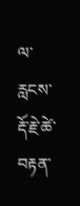ལ་རླངས་རྡོ་རྗེ་ཚེ་བརྟན་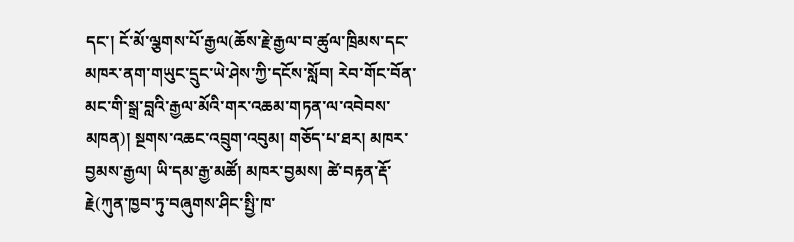དང་། ངོ་མོ་ལྕགས་པོ་རྒྱལ(ཆོས་རྗེ་རྒྱལ་བ་ཚུལ་ཁྲིམས་དང་མཁར་ནག་གཡུང་དྲུང་ཡེ་ཤེས་ཀྱི་དངོས་སློབ། རེབ་གོང་བོན་མང་གི་སྒྲ་བླའི་རྒྱལ་མོའི་གར་འཆམ་གཏན་ལ་འབེབས་མཁན)། སྔགས་འཆང་འབྲུག་འབུམ། གཅོད་པ་ཐར། མཁར་བྱམས་རྒྱལ། ཡི་དམ་རྒྱ་མཚོ། མཁར་བྱམས། ཚེ་བརྟན་རྡོ་རྗེ(ཀུན་ཁྱབ་ཏུ་བཞུགས་ཤིང་སྤྱི་ཁ་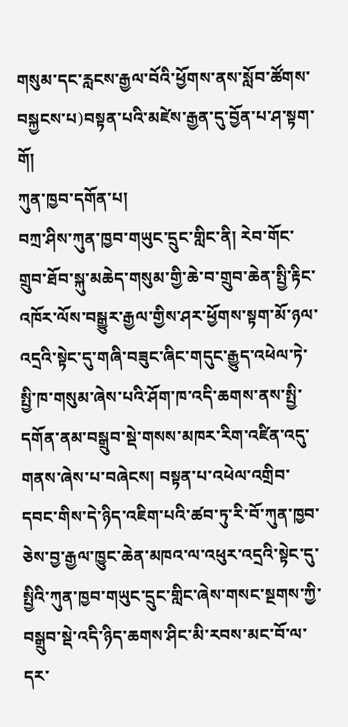གསུམ་དང་རླངས་རྒྱལ་བོའི་ཕྱོགས་ནས་སློབ་ཚོགས་བསྐྱངས་པ)བསྟན་པའི་མཛེས་རྒྱན་དུ་བྱོན་པ་ཤ་སྟག་གོ།
ཀུན་ཁྱབ་དགོན་པ།
བཀྲ་ཤིས་ཀུན་ཁྱབ་གཡུང་དྲུང་གླིང་ནི། རེབ་གོང་གྲུབ་ཐོབ་སྐུ་མཆེད་གསུམ་གྱི་ཆེ་བ་གྲུབ་ཆེན་སྤྱི་རྟིང་འཁོར་ལོས་བསྒྱུར་རྒྱལ་གྱིས་ཤར་ཕྱོགས་སྟག་མོ་ཉལ་འདྲའི་སྟེང་དུ་གཞི་བཟུང་ཞིང་གདུང་རྒྱུད་འཕེལ་ཏེ་སྤྱི་ཁ་གསུམ་ཞེས་པའི་ཤོག་ཁ་འདི་ཆགས་ནས་སྤྱི་དགོན་ནམ་བསྒྲུབ་སྡེ་གསས་མཁར་རིག་འཛིན་འདུ་གནས་ཞེས་པ་བཞེངས། བསྟན་པ་འཕེལ་འགྲིབ་དབང་གིས་དེ་ཉིད་འཇིག་པའི་ཚབ་ཏུ་རི་བོ་ཀུན་ཁྱབ་ཅེས་བྱ་རྒྱལ་ཁྱུང་ཆེན་མཁའ་ལ་འཕུར་འདྲའི་སྟེང་དུ་སྤྱིའི་ཀུན་ཁྱབ་གཡུང་དྲུང་གླིང་ཞེས་གསང་སྔགས་ཀྱི་བསྒྲུབ་སྡེ་འདི་ཉིད་ཆགས་ཤིང་མི་རབས་མང་བོ་ལ་དར་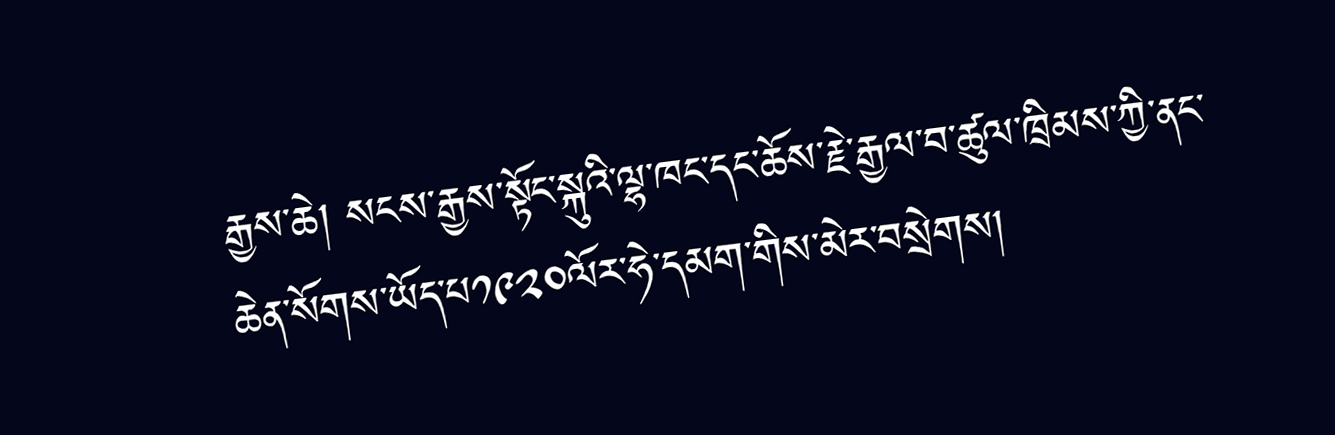རྒྱས་ཆེ། སངས་རྒྱས་སྟོང་སྐུའི་ལྷ་ཁང་དང་ཆོས་རྗེ་རྒྱལ་བ་ཚུལ་ཁྲིམས་ཀྱི་ནང་ཆེན་སོགས་ཡོད་པ༡༩༢༠ལོར་ཧེ་དམག་གིས་མེར་བསྲེགས།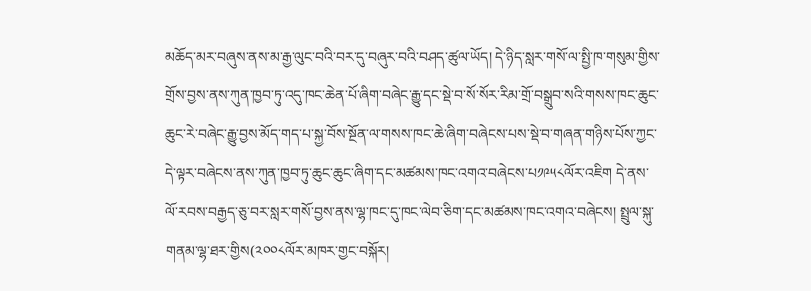མཆོད་མར་བཞུས་ནས་མ་རྒྱ་ལུང་བའི་བར་དུ་བཞུར་བའི་བཤད་ཚུལ་ཡོད། དེ་ཉིད་སླར་གསོ་ལ་སྤྱི་ཁ་གསུམ་གྱིས་གྲོས་བྱས་ནས་ཀུན་ཁྱབ་ཏུ་འདུ་ཁང་ཆེན་པོ་ཞིག་བཞེང་རྒྱུ་དང་སྡེ་བ་སོ་སོར་རིམ་གྲོ་བསྒྲུབ་སའི་གསས་ཁང་ཆུང་ཆུང་རེ་བཞེང་རྒྱུ་བྱས་མོད་གད་པ་སྐྱ་བོས་སྔོན་ལ་གསས་ཁང་ཆེ་ཞིག་བཞེངས་པས་སྡེ་བ་གཞན་གཉིས་པོས་ཀྱང་དེ་ལྟར་བཞེངས་ནས་ཀུན་ཁྱབ་ཏུ་ཆུང་ཆུང་ཞིག་དང་མཚམས་ཁང་འགའ་བཞེངས་པ༡༩༥༨ལོར་འཇིག དེ་ནས་ལོ་རབས་བརྒྱད་ཅུ་བར་སླར་གསོ་བྱས་ནས་ལྷ་ཁང་དུ་ཁང་ལེབ་ཅིག་དང་མཚམས་ཁང་འགའ་བཞེངས། སྤྲུལ་སྐུ་གནམ་ལྷ་ཐར་གྱིས(༢༠༠༨ལོར་མཁར་གྱང་བསྐོར།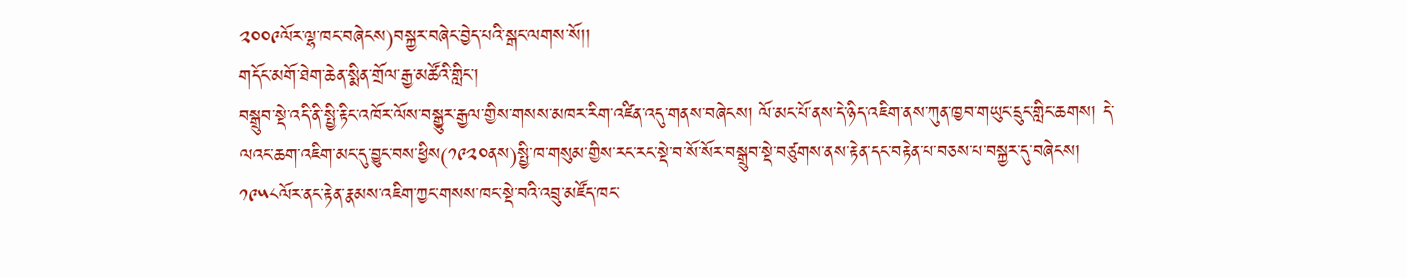༢༠༠༩ལོར་ལྷ་ཁང་བཞེངས)བསྐྱར་བཞེང་བྱེད་པའི་སྒང་ལགས་སོ།།
གདོང་མགོ་ཐེག་ཆེན་སྨིན་གྲོལ་རྒྱ་མཚོའི་གླིང་།
བསྒྲུབ་སྡེ་འདི་ནི་སྤྱི་རྟིང་འཁོར་ལོས་བསྒྱུར་རྒྱལ་གྱིས་གསས་མཁར་རིག་འཛིན་འདུ་གནས་བཞེངས། ལོ་མང་པོ་ནས་དེ་ཉིད་འཇིག་ནས་ཀུན་ཁྱབ་གཡུང་དྲུང་གླིང་ཆགས། དེ་ལའང་ཆག་འཇིག་མང་དུ་བྱུང་བས་ཕྱིས(༡༩༢༠ནས)སྤྱི་ཁ་གསུམ་གྱིས་རང་རང་སྡེ་བ་སོ་སོར་བསྒྲུབ་སྡེ་བཙུགས་ནས་རྟེན་དང་བརྟེན་པ་བཅས་པ་བསྐྱར་དུ་བཞེངས། ༡༩༥༨ལོར་ནང་རྟེན་རྣམས་འཇིག་ཀྱང་གསས་ཁང་སྡེ་བའི་འབྲུ་མཛོད་ཁང་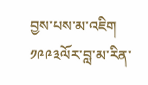བྱས་པས་མ་འཇིག ༡༩༩༣ལོར་བླ་མ་རིན་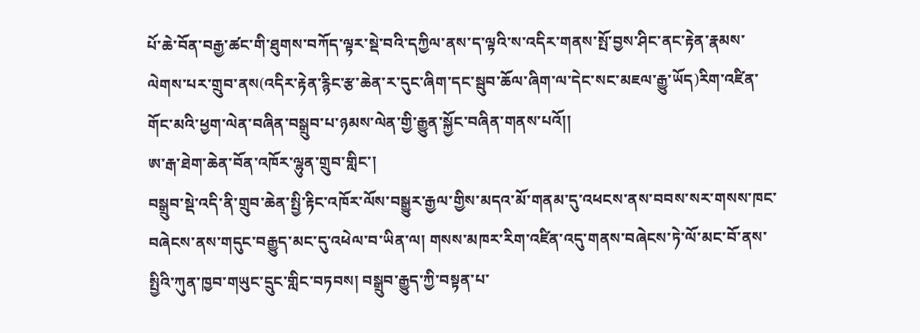པོ་ཆེ་བོན་བརྒྱ་ཚང་གི་ཐུགས་བཀོད་ལྟར་སྡེ་བའི་དཀྱིལ་ནས་ད་ལྟའི་ས་འདིར་གནས་སྤོ་བྱས་ཤིང་ནང་རྟེན་རྣམས་ལེགས་པར་གྲུབ་ནས(འདིར་རྟེན་རྙིང་རྩ་ཆེན་ར་དུང་ཞིག་དང་སྦུབ་ཆོལ་ཞིག་ལ་དེང་སང་མཇལ་རྒྱུ་ཡོད)རིག་འཛིན་གོང་མའི་ཕྱག་ལེན་བཞིན་བསྒྲུབ་པ་ཉམས་ལེན་གྱི་རྒྱུན་སྐྱོང་བཞིན་གནས་པའོ།།
ཨ་རྒ་ཐེག་ཆེན་བོན་འཁོར་ལྷུན་གྲུབ་གླིང་།
བསྒྲུབ་སྡེ་འདི་ནི་གྲུབ་ཆེན་སྤྱི་རྟིང་འཁོར་ལོས་བསྒྱུར་རྒྱལ་གྱིས་མདའ་མོ་གནམ་དུ་འཕངས་ནས་བབས་སར་གསས་ཁང་བཞེངས་ནས་གདུང་བརྒྱུད་མང་དུ་འཕེལ་བ་ཡིན་ལ། གསས་མཁར་རིག་འཛིན་འདུ་གནས་བཞེངས་ཏེ་ལོ་མང་བོ་ནས་སྤྱིའི་ཀུན་ཁྱབ་གཡུང་དྲུང་གླིང་བཏབས། བསྒྲུབ་རྒྱུད་ཀྱི་བསྟན་པ་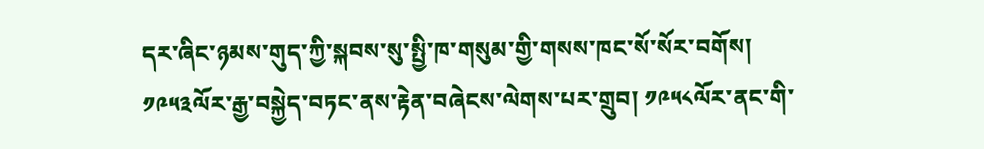དར་ཞིང་ཉམས་གུད་ཀྱི་སྐབས་སུ་སྤྱི་ཁ་གསུམ་གྱི་གསས་ཁང་སོ་སོར་བགོས། ༡༩༥༣ལོར་རྒྱ་བསྐྱེད་བཏང་ནས་རྟེན་བཞེངས་ལེགས་པར་གྲུབ། ༡༩༥༨ལོར་ནང་གི་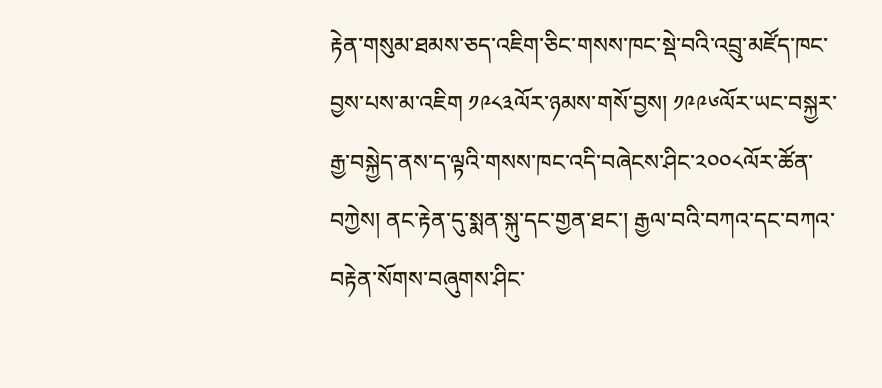རྟེན་གསུམ་ཐམས་ཅད་འཇིག་ཅིང་གསས་ཁང་སྡེ་བའི་འབྲུ་མཛོད་ཁང་བྱས་པས་མ་འཇིག ༡༩༨༣ལོར་ཉམས་གསོ་བྱས། ༡༩༩༦ལོར་ཡང་བསྐྱར་རྒྱ་བསྐྱེད་ནས་ད་ལྟའི་གསས་ཁང་འདི་བཞེངས་ཤིང་༢༠༠༨ལོར་ཚོན་བཀྱེས། ནང་རྟེན་དུ་སྨན་སྐུ་དང་གྱན་ཐང་། རྒྱལ་བའི་བཀའ་དང་བཀའ་བརྟེན་སོགས་བཞུགས་ཤིང་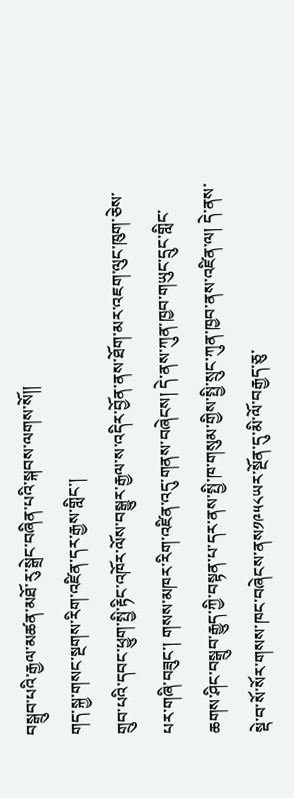བསྒྲུབ་པའི་རྒྱལ་མཚན་མཐོ་རུ་སྒྲེང་བཞིན་པའི་སྐབས་ལགས་སོ།།
གད་སྐྱ་གསང་སྔགས་རིག་འཛིན་དར་རྒྱས་གླིང་།
གྲུབ་པའི་དབང་ཕྱུག་སྤྱི་རྟིང་འཁོར་ལོས་བསྒྱུར་རྒྱལ་ས་འདིར་བྱོན་ནས་ཐོག་མར་འཇག་ལུང་ཁུག་ཅེས་པར་གཞི་བཟུང་། གསས་མཁར་རིག་འཛིན་འདུ་གནས་བཞེངས། དེ་ནས་ཀུན་ཁྱབ་གཡུང་དྲུང་གླིང་ཆགས་ཤིང་བསྒྲུབ་རྒྱུད་ཀྱི་བསྟན་པ་དར་ནས་སྤྱི་ཁ་གསུམ་གྱིས་སྤྱི་སྲུང་ཀུན་ཁྱབ་ནས་འཛིན་ལ། དེ་ནས་སྡེ་བ་སོ་སོར་གསས་ཁང་བཞེངས་ནས༡༩༥༨ཡར་སྔོན་དུ་མི་ལོ་བརྒྱད་ཅུ་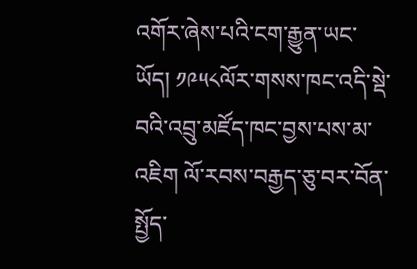འགོར་ཞེས་པའི་ངག་རྒྱུན་ཡང་ཡོད། ༡༩༥༨ལོར་གསས་ཁང་འདི་སྡེ་བའི་འབྲུ་མཛོད་ཁང་བྱས་པས་མ་འཇིག ལོ་རབས་བརྒྱད་ཅུ་བར་བོན་སྤྱོད་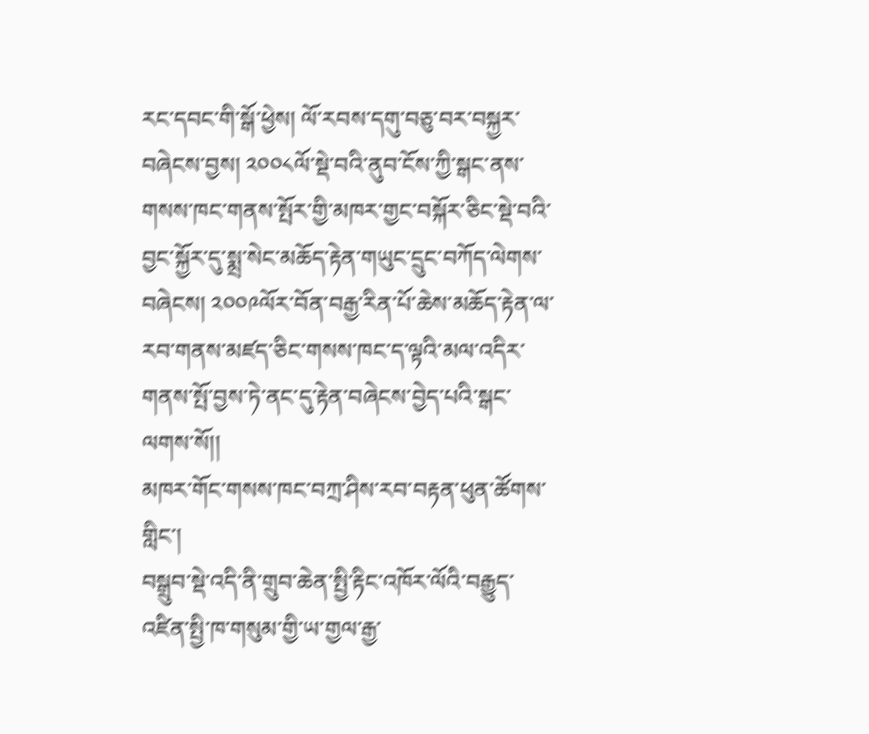རང་དབང་གི་སྒོ་ཕྱེས། ལོ་རབས་དགུ་བཅུ་བར་བསྐྱར་བཞེངས་བྱས། ༢༠༠༨ལོ་སྡེ་བའི་ནུབ་ངོས་ཀྱི་སྒང་ནས་གསས་ཁང་གནས་སྤོར་གྱི་མཁར་གྱང་བསྐོར་ཅིང་སྡེ་བའི་བྱང་སྐྱོར་དུ་སྨྲ་སེང་མཆོད་རྟེན་གཡུང་དྲུང་བཀོད་ལེགས་བཞེངས། ༢༠༠༩ལོར་བོན་བརྒྱ་རིན་པོ་ཆེས་མཆོད་རྟེན་ལ་རབ་གནས་མཛད་ཅིང་གསས་ཁང་ད་ལྟའི་མལ་འདིར་གནས་སྤོ་བྱས་ཏེ་ནང་དུ་རྟེན་བཞེངས་བྱེད་པའི་སྒང་ལགས་སོ།།
མཁར་གོང་གསས་ཁང་བཀྲ་ཤིས་རབ་བརྟན་ཕུན་ཚོགས་གླིང་།
བསྒྲུབ་སྡེ་འདི་ནི་གྲུབ་ཆེན་སྤྱི་རྟིང་འཁོར་ལོའི་བརྒྱུད་འཛིན་སྤྱི་ཁ་གསུམ་གྱི་ཡ་གྱལ་རྒྱ་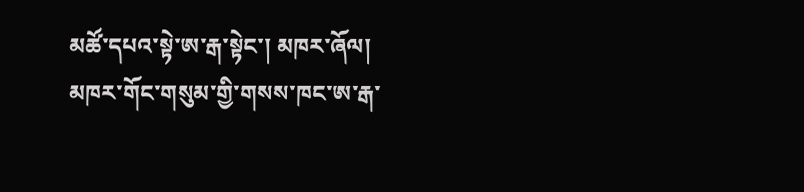མཚོ་དཔའ་སྟེ་ཨ་རྒ་སྟེང་། མཁར་ཞོལ། མཁར་གོང་གསུམ་གྱི་གསས་ཁང་ཨ་རྒ་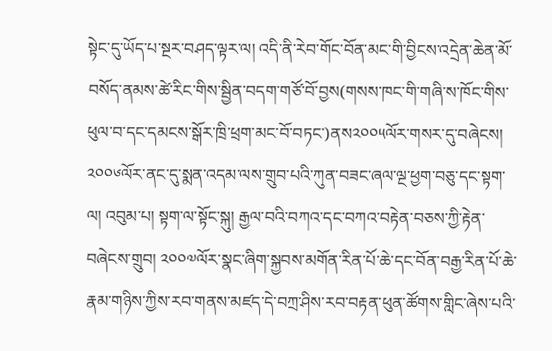སྟེང་དུ་ཡོད་པ་སྔར་བཤད་ལྟར་ལ། འདི་ནི་རེབ་གོང་བོན་མང་གི་བྱིངས་འདྲེན་ཆེན་མོ་བསོད་ནམས་ཚེ་རིང་གིས་སྦྱིན་བདག་གཙོ་བོ་བྱས(གསས་ཁང་གི་གཞི་ས་ཁོང་གིས་ཕུལ་བ་དང་དམངས་སྒོར་ཁྲི་ཕྲག་མང་བོ་བཏང་)ནས༢༠༠༥ལོར་གསར་དུ་བཞེངས། ༢༠༠༦ལོར་ནང་དུ་སྨན་འདམ་ལས་གྲུབ་པའི་ཀུན་བཟང་ཞལ་ལྔ་ཕྱག་བཅུ་དང་སྟག་ལ། འབུམ་པ། སྟག་ལ་སྟོང་སྐུ། རྒྱལ་བའི་བཀའ་དང་བཀའ་བརྟེན་བཅས་ཀྱི་རྟེན་བཞེངས་གྲུབ། ༢༠༠༧ལོར་སྣང་ཞིག་སྐྱབས་མགོན་རིན་པོ་ཆེ་དང་བོན་བརྒྱ་རིན་པོ་ཆེ་རྣམ་གཉིས་ཀྱིས་རབ་གནས་མཛད་དེ་བཀྲ་ཤིས་རབ་བརྟན་ཕུན་ཚོགས་གླིང་ཞེས་པའི་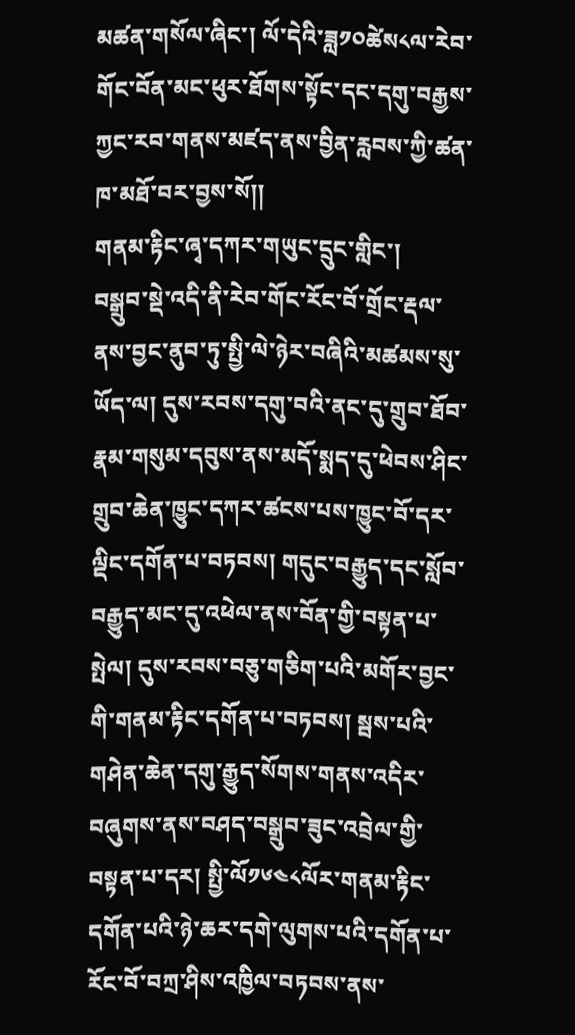མཚན་གསོལ་ཞིང་། ལོ་དེའི་ཟླ༡༠ཚེས༨ལ་རེབ་གོང་བོན་མང་ཕུར་ཐོགས་སྟོང་དང་དགུ་བརྒྱས་ཀྱང་རབ་གནས་མཛད་ནས་བྱིན་རླབས་ཀྱི་ཚན་ཁ་མཐོ་བར་བྱས་སོ།།
གནམ་རྟིང་ཞྭ་དཀར་གཡུང་དྲུང་གླིང་།
བསྒྲུབ་སྡེ་འདི་ནི་རེབ་གོང་རོང་བོ་གྲོང་རྡལ་ནས་བྱང་ནུབ་ཏུ་སྤྱི་ལེ་ཉེར་བཞིའི་མཚམས་སུ་ཡོད་ལ། དུས་རབས་དགུ་བའི་ནང་དུ་གྲུབ་ཐོབ་རྣམ་གསུམ་དབུས་ནས་མདོ་སྨད་དུ་ཕེབས་ཤིང་གྲུབ་ཆེན་ཁྱུང་དཀར་ཚངས་པས་ཁྱུང་བོ་དར་ལྡིང་དགོན་པ་བཏབས། གདུང་བརྒྱུད་དང་སློབ་བརྒྱུད་མང་དུ་འཕེལ་ནས་བོན་གྱི་བསྟན་པ་སྤེལ། དུས་རབས་བཅུ་གཅིག་པའི་མགོར་བྱང་གི་གནམ་རྟིང་དགོན་པ་བཏབས། སྦས་པའི་གཤེན་ཆེན་དགུ་རྒྱུད་སོགས་གནས་འདིར་བཞུགས་ནས་བཤད་བསྒྲུབ་ཟུང་འབྲེལ་གྱི་བསྟན་པ་དར། སྤྱི་ལོ༡༦༤༨ལོར་གནམ་རྟིང་དགོན་པའི་ཉེ་ཆར་དགེ་ལུགས་པའི་དགོན་པ་རོང་བོ་བཀྲ་ཤིས་འཁྱིལ་བཏབས་ནས་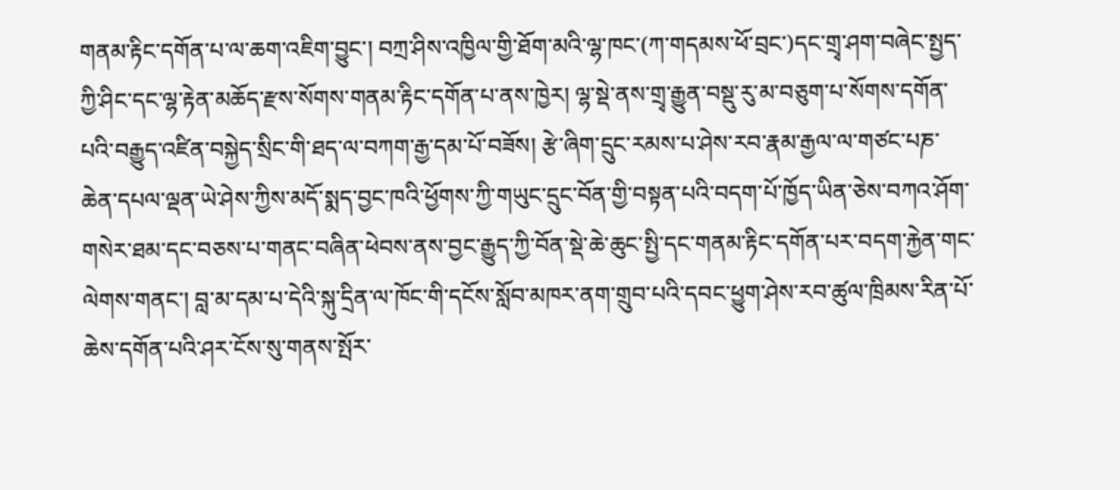གནམ་རྟིང་དགོན་པ་ལ་ཆག་འཇིག་བྱུང་། བཀྲ་ཤིས་འཁྱིལ་གྱི་ཐོག་མའི་ལྷ་ཁང་(ཀ་གདམས་ཕོ་བྲང་)དང་གྲྭ་ཤག་བཞེང་སྤྱད་ཀྱི་ཤིང་དང་ལྷ་རྟེན་མཆོད་རྫས་སོགས་གནམ་རྟིང་དགོན་པ་ནས་ཁྱེར། ལྷ་སྡེ་ནས་གྲྭ་རྒྱུན་བསྡུ་རུ་མ་བཅུག་པ་སོགས་དགོན་པའི་བརྒྱུད་འཛིན་བསྐྱེད་སྲིང་གི་ཐད་ལ་བཀག་རྒྱ་དམ་པོ་བཟོས། རྩེ་ཞིག་དྲུང་རམས་པ་ཤེས་རབ་རྣམ་རྒྱལ་ལ་གཙང་པཎ་ཆེན་དཔལ་ལྡན་ཡེ་ཤེས་ཀྱིས་མདོ་སྨད་བྱང་ཁའི་ཕྱོགས་ཀྱི་གཡུང་དྲུང་བོན་གྱི་བསྟན་པའི་བདག་པོ་ཁྱོད་ཡིན་ཅེས་བཀའ་ཤོག་གསེར་ཐམ་དང་བཅས་པ་གནང་བཞིན་ཕེབས་ནས་བྱང་རྒྱུད་ཀྱི་བོན་སྡེ་ཆེ་ཆུང་སྤྱི་དང་གནམ་རྟིང་དགོན་པར་བདག་རྐྱེན་གང་ལེགས་གནང་། བླ་མ་དམ་པ་དེའི་སྐུ་དྲིན་ལ་ཁོང་གི་དངོས་སློབ་མཁར་ནག་གྲུབ་པའི་དབང་ཕྱུག་ཤེས་རབ་ཚུལ་ཁྲིམས་རིན་པོ་ཆེས་དགོན་པའི་ཤར་ངོས་སུ་གནས་སྤོར་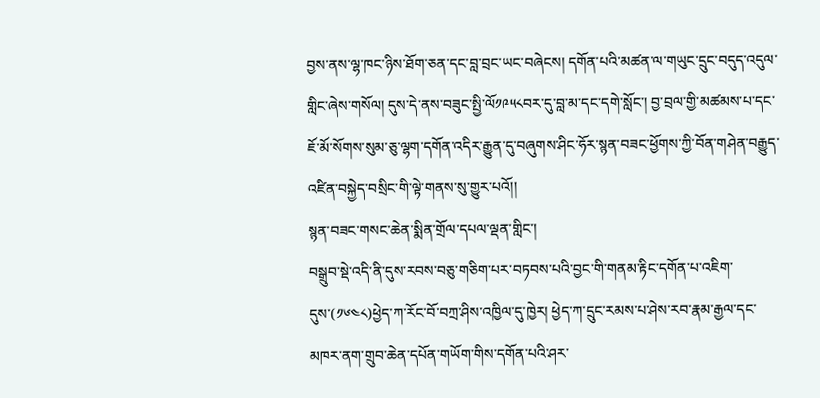བྱས་ནས་ལྷ་ཁང་ཉིས་ཐོག་ཅན་དང་བླ་བྲང་ཡང་བཞེངས། དགོན་པའི་མཚན་ལ་གཡུང་དྲུང་བདུད་འདུལ་གླིང་ཞེས་གསོལ། དུས་དེ་ནས་བཟུང་སྤྱི་ལོ༡༩༥༨བར་དུ་བླ་མ་དང་དགེ་སློང་། བྱ་བྲལ་གྱི་མཚམས་པ་དང་ཇོ་མོ་སོགས་སུམ་ཅུ་ལྷག་དགོན་འདིར་རྒྱུན་དུ་བཞུགས་ཤིང་ཧོར་སྙན་བཟང་ཕྱོགས་ཀྱི་བོན་གཤེན་བརྒྱུད་འཛིན་བསྐྱེད་བསྲིང་གི་ལྟེ་གནས་སུ་གྱུར་པའོ།།
སྙན་བཟང་གསང་ཆེན་སྨིན་གྲོལ་དཔལ་ལྡན་གླིང་།
བསྒྲུབ་སྡེ་འདི་ནི་དུས་རབས་བཅུ་གཅིག་པར་བཏབས་པའི་བྱང་གི་གནམ་རྟིང་དགོན་པ་འཇིག་དུས་(༡༦༤༨)ཕྱེད་ཀ་རོང་བོ་བཀྲ་ཤིས་འཁྱིལ་དུ་ཁྱེར། ཕྱེད་ཀ་དྲུང་རམས་པ་ཤེས་རབ་རྣམ་རྒྱལ་དང་མཁར་ནག་གྲུབ་ཆེན་དཔོན་གཡོག་གིས་དགོན་པའི་ཤར་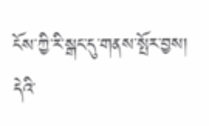ངོས་ཀྱི་རི་སྒང་དུ་གནས་སྤོར་བྱས། དེའི་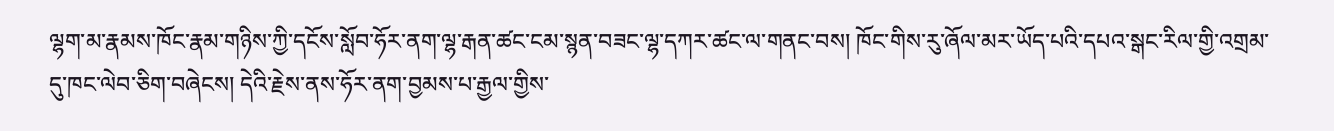ལྷག་མ་རྣམས་ཁོང་རྣམ་གཉིས་ཀྱི་དངོས་སློབ་ཧོར་ནག་ལྷ་རྒན་ཚང་ངམ་སྙན་བཟང་ལྷ་དཀར་ཚང་ལ་གནང་བས། ཁོང་གིས་རུ་ཞོལ་མར་ཡོད་པའི་དཔའ་སྒང་རིལ་གྱི་འགྲམ་དུ་ཁང་ལེབ་ཅིག་བཞེངས། དེའི་རྗེས་ནས་ཧོར་ནག་བྱམས་པ་རྒྱལ་གྱིས་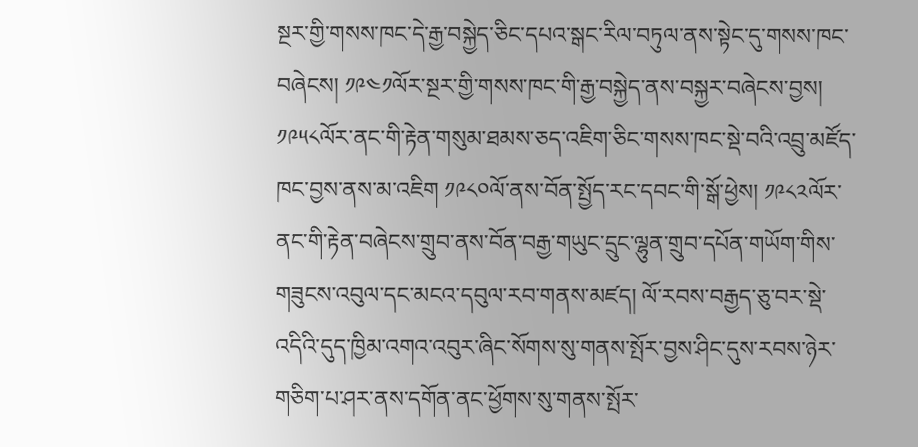སྔར་གྱི་གསས་ཁང་དེ་རྒྱ་བསྐྱེད་ཅིང་དཔའ་སྒང་རིལ་བཏུལ་ནས་སྟེང་དུ་གསས་ཁང་བཞེངས། ༡༩༤༡ལོར་སྔར་གྱི་གསས་ཁང་གི་རྒྱ་བསྐྱེད་ནས་བསྐྱར་བཞེངས་བྱས། ༡༩༥༨ལོར་ནང་གི་རྟེན་གསུམ་ཐམས་ཅད་འཇིག་ཅིང་གསས་ཁང་སྡེ་བའི་འབྲུ་མཛོད་ཁང་བྱས་ནས་མ་འཇིག ༡༩༨༠ལོ་ནས་བོན་སྤྱོད་རང་དབང་གི་སྒོ་ཕྱེས། ༡༩༨༢ལོར་ནང་གི་རྟེན་བཞེངས་གྲུབ་ནས་བོན་བརྒྱ་གཡུང་དྲུང་ལྷུན་གྲུབ་དཔོན་གཡོག་གིས་གཟུངས་འབུལ་དང་མངའ་དབུལ་རབ་གནས་མཛད། ལོ་རབས་བརྒྱད་ཅུ་བར་སྡེ་འདིའི་དུད་ཁྱིམ་འགའ་འབུར་ཞིང་སོགས་སུ་གནས་སྤོར་བྱས་ཤིང་དུས་རབས་ཉེར་གཅིག་པ་ཤར་ནས་དགོན་ནང་ཕྱོགས་སུ་གནས་སྤོར་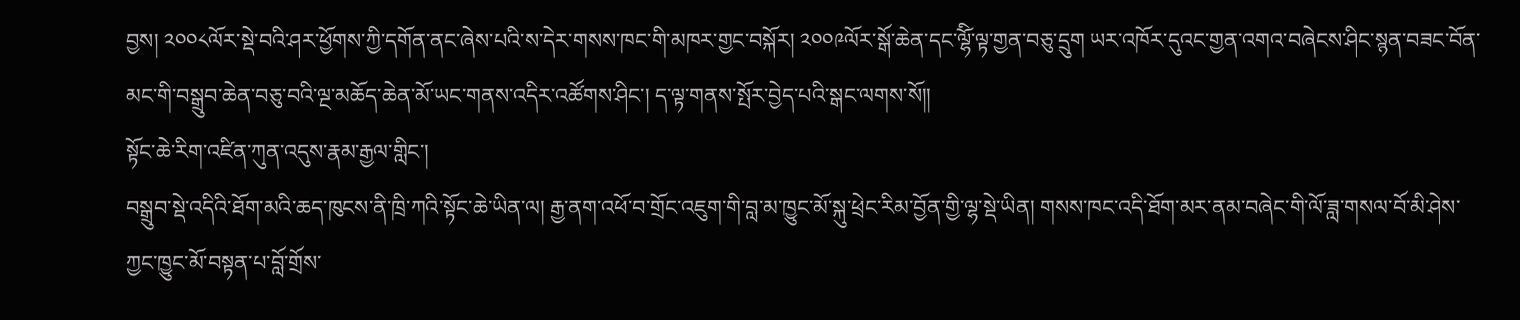བྱས། ༢༠༠༨ལོར་སྡེ་བའི་ཤར་ཕྱོགས་ཀྱི་དགོན་ནང་ཞེས་པའི་ས་དེར་གསས་ཁང་གི་མཁར་གྱང་བསྐོར། ༢༠༠༩ལོར་སྒོ་ཆེན་དང་ལྷོི་ལྟ་གྱན་བཅུ་དྲུག ཡར་འཁོར་དུའང་གྱན་འགའ་བཞེངས་ཤིང་སྙན་བཟང་བོན་མང་གི་བསྒྲུབ་ཆེན་བཅུ་བའི་ལྔ་མཆོད་ཆེན་མོ་ཡང་གནས་འདིར་འཚོགས་ཤིང་། ད་ལྟ་གནས་སྤོར་བྱེད་པའི་སྒང་ལགས་སོ།།
སྟོང་ཆེ་རིག་འཛིན་ཀུན་འདུས་རྣམ་རྒྱལ་གླིང་།
བསྒྲུབ་སྡེ་འདིའི་ཐོག་མའི་ཆད་ཁུངས་ནི་ཁྲི་ཀའི་སྟོང་ཆེ་ཡིན་ལ། རྒྱ་ནག་འཕོ་བ་གྲོང་འཇུག་གི་བླ་མ་ཁྱུང་མོ་སྐུ་ཕྲེང་རིམ་བྱོན་གྱི་ལྷ་སྡེ་ཡིན། གསས་ཁང་འདི་ཐོག་མར་ནམ་བཞེང་གི་ལོ་ཟླ་གསལ་བོ་མི་ཤེས་ཀྱང་ཁྱུང་མོ་བསྟན་པ་བློ་གྲོས་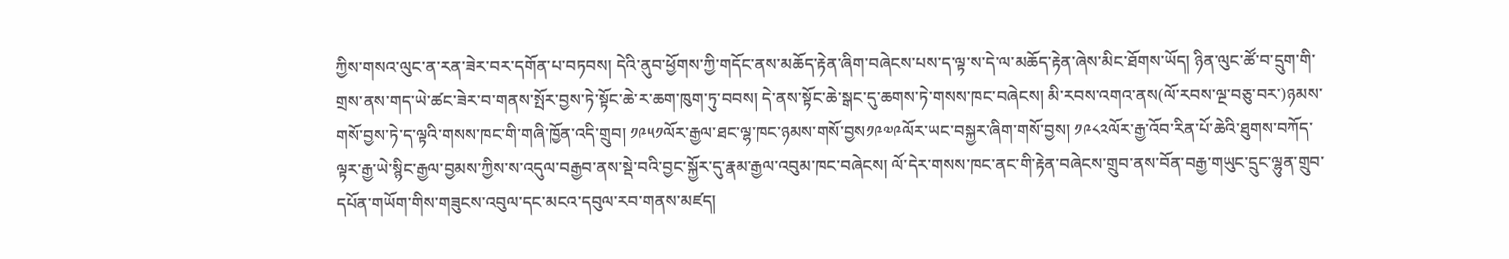ཀྱིས་གསའ་ལུང་ན་རན་ཟེར་བར་དགོན་པ་བཏབས། དེའི་ནུབ་ཕྱོགས་ཀྱི་གདོང་ནས་མཆོད་རྟེན་ཞིག་བཞེངས་པས་ད་ལྟ་ས་དེ་ལ་མཆོད་རྟེན་ཞེས་མིང་ཐོགས་ཡོད། ཉིན་ལུང་ཚོ་བ་དྲུག་གི་གྲས་ནས་གད་ཡེ་ཚང་ཟེར་བ་གནས་སྤོར་བྱས་ཏེ་སྟོང་ཆེ་ར་ཆག་ཁུག་ཏུ་བབས། དེ་ནས་སྟོང་ཆེ་སྒང་དུ་ཆགས་ཏེ་གསས་ཁང་བཞེངས། མི་རབས་འགའ་ནས(ལོ་རབས་ལྔ་བཅུ་བར་)ཉམས་གསོ་བྱས་ཏེ་ད་ལྟའི་གསས་ཁང་གི་གཞི་ཁྱོན་འདི་གྲུབ། ༡༩༥༡ལོར་རྒྱལ་ཐང་ལྷ་ཁང་ཉམས་གསོ་བྱས༡༩༧༩ལོར་ཡང་བསྐྱར་ཞིག་གསོ་བྱས། ༡༩༨༢ལོར་རྒྱ་འོབ་རིན་པོ་ཆེའི་ཐུགས་བཀོད་ལྟར་རྒྱ་ཡེ་སྙིང་རྒྱལ་བྱམས་ཀྱིས་ས་འདུལ་བརྒྱབ་ནས་སྡེ་བའི་བྱང་སྐྱོར་དུ་རྣམ་རྒྱལ་འབུམ་ཁང་བཞེངས། ལོ་དེར་གསས་ཁང་ནང་གི་རྟེན་བཞེངས་གྲུབ་ནས་བོན་བརྒྱ་གཡུང་དྲུང་ལྷུན་གྲུབ་དཔོན་གཡོག་གིས་གཟུངས་འབུལ་དང་མངའ་དབུལ་རབ་གནས་མཛད།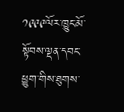༡༩༩༩ལོར་ཁྱུང་མོ་སྟོབས་ལྡན་དབང་ཕྱུག་གིས་ཐུགས་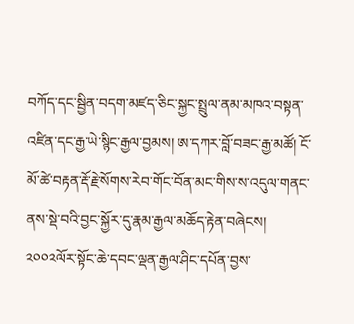བཀོད་དང་སྦྱིན་བདག་མཛད་ཅིང་སྐྱང་སྤྲུལ་ནམ་མཁའ་བསྟན་འཛིན་དང་རྒྱ་ཡེ་སྙིང་རྒྱལ་བྱམས། ཨ་དཀར་བློ་བཟང་རྒྱ་མཚོ། ངོ་མོ་ཚེ་བརྟན་རྡོ་རྗེ་སོགས་རེབ་གོང་བོན་མང་གིས་ས་འདུལ་གནང་ནས་སྡེ་བའི་བྱང་སྐྱོར་དུ་རྣམ་རྒྱལ་མཆོད་རྟེན་བཞེངས། ༢༠༠༢ལོར་སྟོང་ཆེ་དབང་ལྡན་རྒྱལ་ཤིང་དཔོན་བྱས་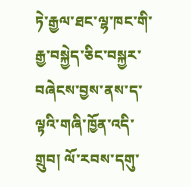ཏེ་རྒྱལ་ཐང་ལྷ་ཁང་གི་རྒྱ་བསྐྱེད་ཅིང་བསྐྱར་བཞེངས་བྱས་ནས་ད་ལྟའི་གཞི་ཁྱོན་འདི་གྲུབ། ལོ་རབས་དགུ་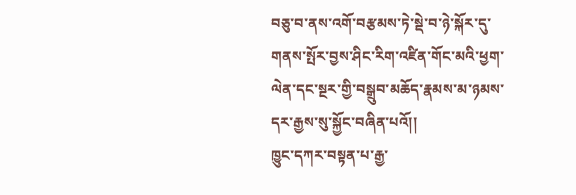བཅུ་བ་ནས་འགོ་བརྩམས་ཏེ་སྡེ་བ་ཉེ་སྐོར་དུ་གནས་སྤོར་བྱས་ཤིང་རིག་འཛིན་གོང་མའི་ཕྱག་ལེན་དང་སྔར་གྱི་བསྒྲུབ་མཆོད་རྣམས་མ་ཉམས་དར་རྒྱས་སུ་སྐྱོང་བཞིན་པའོ།།
ཁྱུང་དཀར་བསྟན་པ་རྒྱ་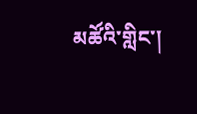མཚོའི་གླིང་།